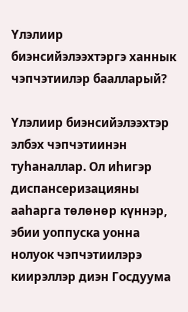Үлэлиир биэнсийэлээхтэргэ ханнык чэпчэтиилэр баалларый?

Үлэлиир биэнсийэлээхтэр элбэх чэпчэтиинэн туһаналлар. Ол иһигэр диспансеризацияны ааһарга төлөнөр күннэр, эбии уоппуска уонна нолуок чэпчэтиилэрэ киирэллэр диэн Госдуума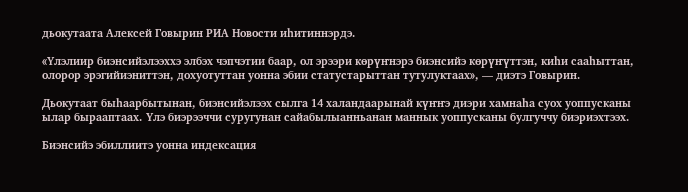дьокутаата Алексей Говырин РИА Новости иһитиннэрдэ.

«Үлэлиир биэнсийэлээххэ элбэх чэпчэтии баар, ол эрээри көрүҥнэрэ биэнсийэ көрүҥүттэн, киһи сааһыттан, олорор эрэгийиэниттэн, дохуотуттан уонна эбии статустарыттан тутулуктаах», — диэтэ Говырин.

Дьокутаат быһаарбытынан, биэнсийэлээх сылга 14 халандаарынай күҥҥэ диэри хамнаһа суох уоппусканы ылар бырааптаах. Үлэ биэрээччи суругунан сайабылыанньанан маннык уоппусканы булгуччу биэриэхтээх.

Биэнсийэ эбиллиитэ уонна индексация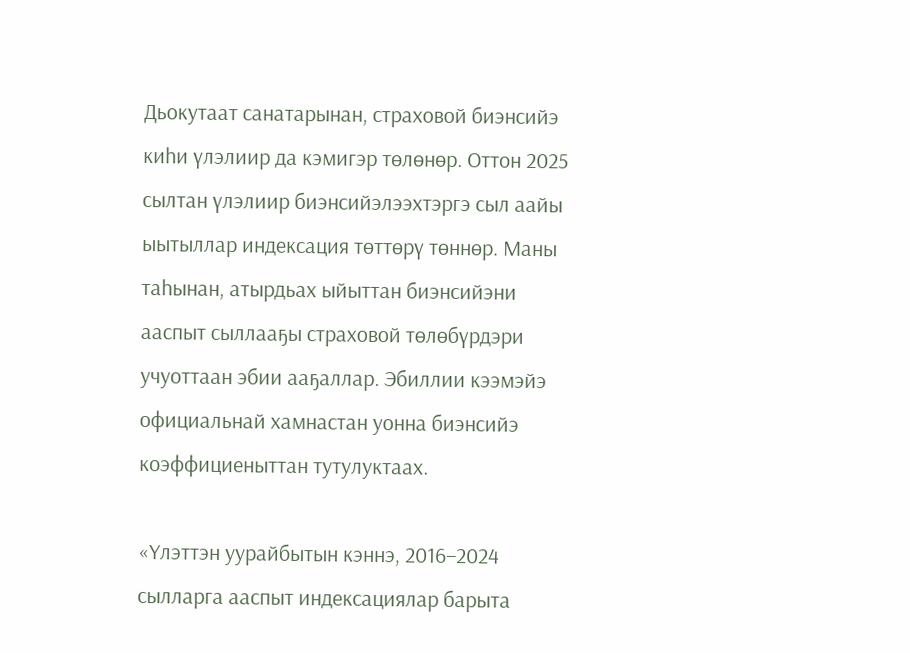Дьокутаат санатарынан, страховой биэнсийэ киһи үлэлиир да кэмигэр төлөнөр. Оттон 2025 сылтан үлэлиир биэнсийэлээхтэргэ сыл аайы ыытыллар индексация төттөрү төннөр. Маны таһынан, атырдьах ыйыттан биэнсийэни ааспыт сыллааҕы страховой төлөбүрдэри учуоттаан эбии ааҕаллар. Эбиллии кээмэйэ официальнай хамнастан уонна биэнсийэ коэффициеныттан тутулуктаах.

«Үлэттэн уурайбытын кэннэ, 2016–2024 сылларга ааспыт индексациялар барыта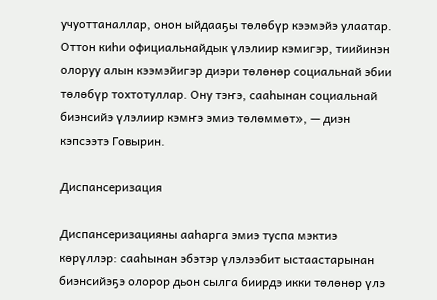учуоттаналлар, онон ыйдааҕы төлөбүр кээмэйэ улаатар. Оттон киһи официальнайдык үлэлиир кэмигэр, тиийинэн олоруу алын кээмэйигэр диэри төлөнөр социальнай эбии төлөбүр тохтотуллар. Ону тэҥэ, сааһынан социальнай биэнсийэ үлэлиир кэмҥэ эмиэ төлөммөт», — диэн кэпсээтэ Говырин.

Диспансеризация

Диспансеризацияны ааһарга эмиэ туспа мэктиэ көрүллэр: сааһынан эбэтэр үлэлээбит ыстаастарынан биэнсийэҕэ олорор дьон сылга биирдэ икки төлөнөр үлэ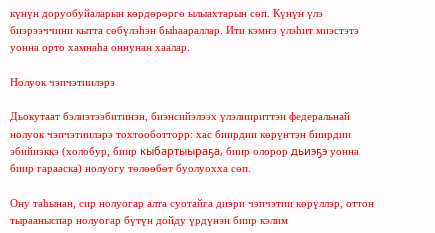күнүн доруобуйаларын көрдөрөргө ылыахтарын сөп. Күнүн үлэ биэрээччини кытта сөбүлэһэн быһаараллар. Ити кэмҥэ үлэһит миэстэтэ уонна орто хамнаһа оннунан хаалар.

Нолуок чэпчэтиилэрэ

Дьокутаат бэлиэтээбитинэн, биэнсийэлээх үлэлиириттэн федеральнай нолуок чэпчэтиилэрэ тохтооботторр: хас биирдии көрүҥтэн биирдии эбийиэккэ (холобур, биир кыбартыыраҕа, биир олорор дьиэҕэ уонна биир гарааска) нолуогу төлөөбөт буолуохха сөп.

Ону таһынан, сир нолуогар алта суотайга диэри чэпчэтии көрүллэр, оттон тырааныспар нолуогар бүтүн дойду үрдүнэн биир кэлим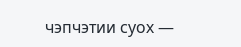чэпчэтии суох —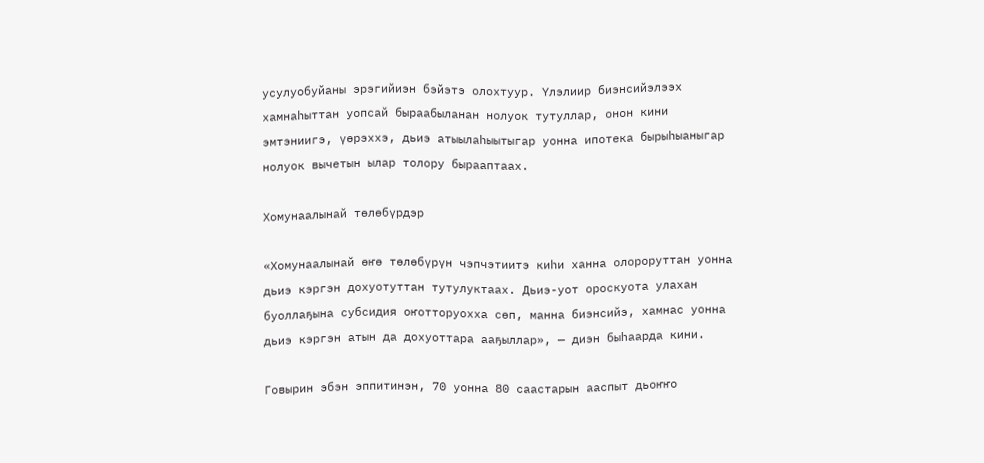усулуобуйаны эрэгийиэн бэйэтэ олохтуур. Үлэлиир биэнсийэлээх хамнаһыттан уопсай быраабыланан нолуок тутуллар, онон кини эмтэниигэ, үөрэххэ, дьиэ атыылаһыытыгар уонна ипотека бырыһыаныгар нолуок вычетын ылар толору бырааптаах.

Хомунаалынай төлөбүрдэр

«Хомунаалынай өҥө төлөбүрүн чэпчэтиитэ киһи ханна олороруттан уонна дьиэ кэргэн дохуотуттан тутулуктаах. Дьиэ-уот ороскуота улахан буоллаҕына субсидия оҥотторуохха сөп, манна биэнсийэ, хамнас уонна дьиэ кэргэн атын да дохуоттара ааҕыллар», — диэн быһаарда кини.

Говырин эбэн эппитинэн, 70 уонна 80 саастарын ааспыт дьоҥҥо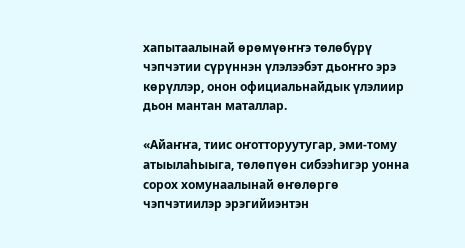хапытаалынай өрөмүөҥҥэ төлөбүрү чэпчэтии сүрүннэн үлэлээбэт дьоҥҥо эрэ көрүллэр, онон официальнайдык үлэлиир дьон мантан маталлар.

«Айаҥҥа, тиис оҥотторуутугар, эми-тому атыылаһыыга, төлөпүөн сибээһигэр уонна сорох хомунаалынай өҥөлөргө чэпчэтиилэр эрэгийиэнтэн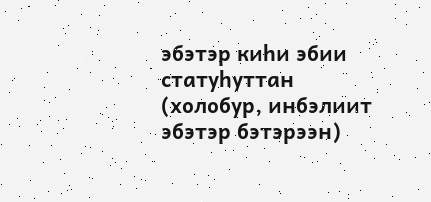эбэтэр киһи эбии статуһуттан (холобур, инбэлиит эбэтэр бэтэрээн)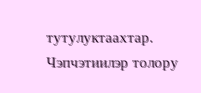тутулуктаахтар. Чэпчэтиилэр толору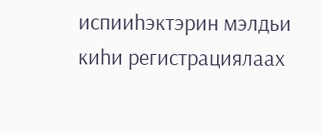испииһэктэрин мэлдьи киһи регистрациялаах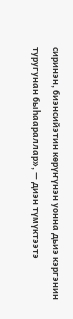сиринэн, биэнсийэтин көрүҥүнэн уонна дьиэ кэргэнин туругунан быһаараллар», — диэн түмүктээтэ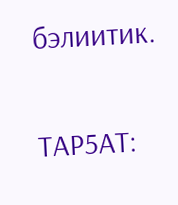бэлиитик.

ТАР5АТ: